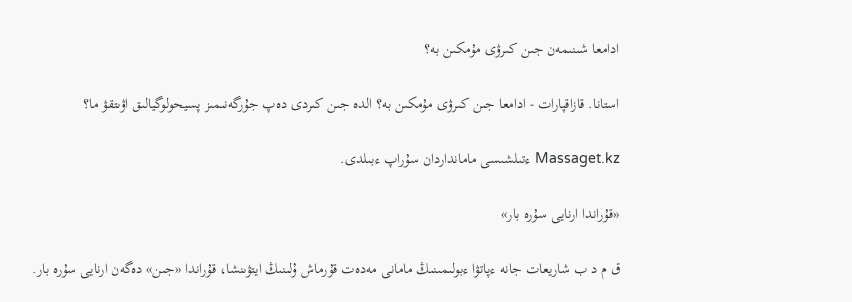ادامعا شىنىمەن جىن كىرۋى مۇمكىن بە؟

استانا. قازاقپارات - ادامعا جىن كىرۋى مۇمكىن بە؟ الدە جىن كىردى دەپ جۇرگەنىمىز پسيحولوگيالىق اۋىتقۋ ما؟

Massaget.kz ءتىلشىسى مامانداردان سۇراپ ءبىلدى.

«قۇراندا ارنايى سۇرە بار»

ق م د ب شاريعات جانە ءپاتۋا ءبولىمىنىڭ مامانى مەدەت قۇرماش ۇلىنىڭ ايتۋىنشا، قۇراندا «جىن» دەگەن ارنايى سۇرە بار.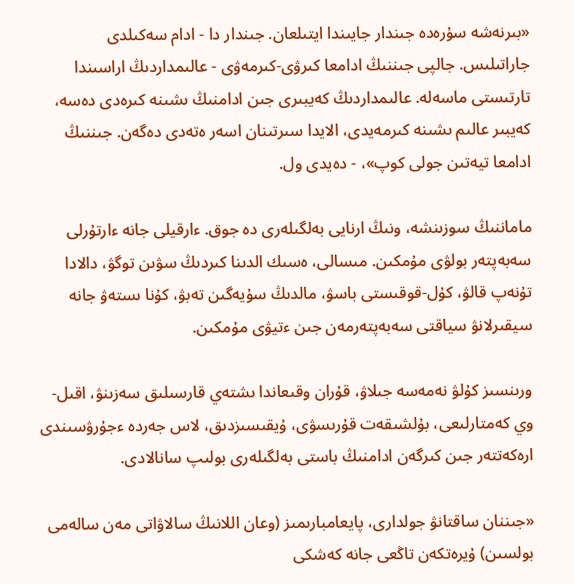«بىرنەشە سۇرەدە جىندار جايىندا ايتىلعان. جىندار دا - ادام سەكىلدى جاراتىلىس. جالپى جىننىڭ ادامعا كىرۋى-كىرمەۋى - عالىمداردىڭ اراسىندا تارتىستى ماسەلە. عالىمداردىڭ كەيبىرى جىن ادامنىڭ ىشىنە كىرەدى دەسە، كەيبىر عالىم ىشىنە كىرمەيدى، الايدا سىرتىنان اسەر ەتەدى دەگەن. جىننىڭ ادامعا تيەتىن جولى كوپ»، - دەيدى ول.

ماماننىڭ سوزىنشە، ونىڭ ارنايى بەلگىلەرى دە جوق. ءارقيلى جانە ءارتۇرلى سەبەپتەر بولۋى مۇمكىن. مىسالى، ەسىك الدىنا كىردىڭ سۋىن توگۋ، دالادا تۇنەپ قالۋ، كۇل-قوقىستى باسۋ، مالدىڭ سۇيەگىن تەبۋ، كۇنا ىستەۋ جانە سيقىرلانۋ سياقتى سەبەپتەرمەن جىن ءتيۋى مۇمكىن.

ورىنسىز كۇلۋ نەمەسە جىلاۋ، قۇران وقىعاندا ىشتەي قارسىلىق سەزىنۋ، اقىل-وي كەمتارلىعى، بۇلشىقەت قۇرىسۋى، ۇيقىسىزدىق، لاس جەردە ءجۇرۋسىندى ارەكەتتەر جىن كىرگەن ادامنىڭ باستى بەلگىلەرى بولىپ سانالادى.

«جىننان ساقتانۋ جولدارى، پايعامبارىمىز (وعان اللانىڭ سالاۋاتى مەن سالەمى بولسىن) ۇيرەتكەن تاڭعى جانە كەشكى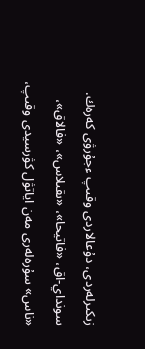زىكىرلەردى، دۇعالاردى وقىپ ءجۇرۋى كەرەك. سونداي-اق، «فاتيحا»، «ىقىلاس»، «فالاق»، «ناس» سۇرەلەرى مەن اياتۋل كۋرسيدى وقىپ،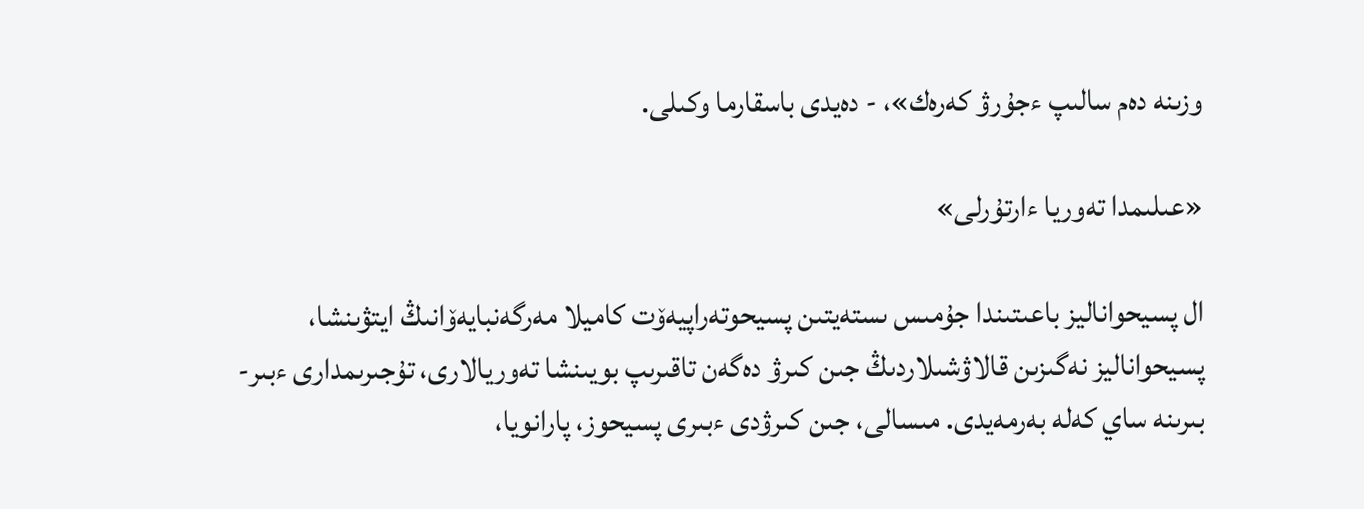وزىنە دەم سالىپ ءجۇرۋ كەرەك»، - دەيدى باسقارما وكىلى.

«عىلىمدا تەوريا ءارتۇرلى»

ال پسيحواناليز باعىتىندا جۇمىس ىستەيتىن پسيحوتەراپيەۆت كاميلا مەرگەنبايەۆانىڭ ايتۋىنشا، پسيحواناليز نەگىزىن قالاۋشىلاردىڭ جىن كىرۋ دەگەن تاقىرىپ بويىنشا تەوريالارى، تۇجىرىمدارى ءبىر-بىرىنە ساي كەلە بەرمەيدى. مىسالى، جىن كىرۋدى ءبىرى پسيحوز، پارانويا،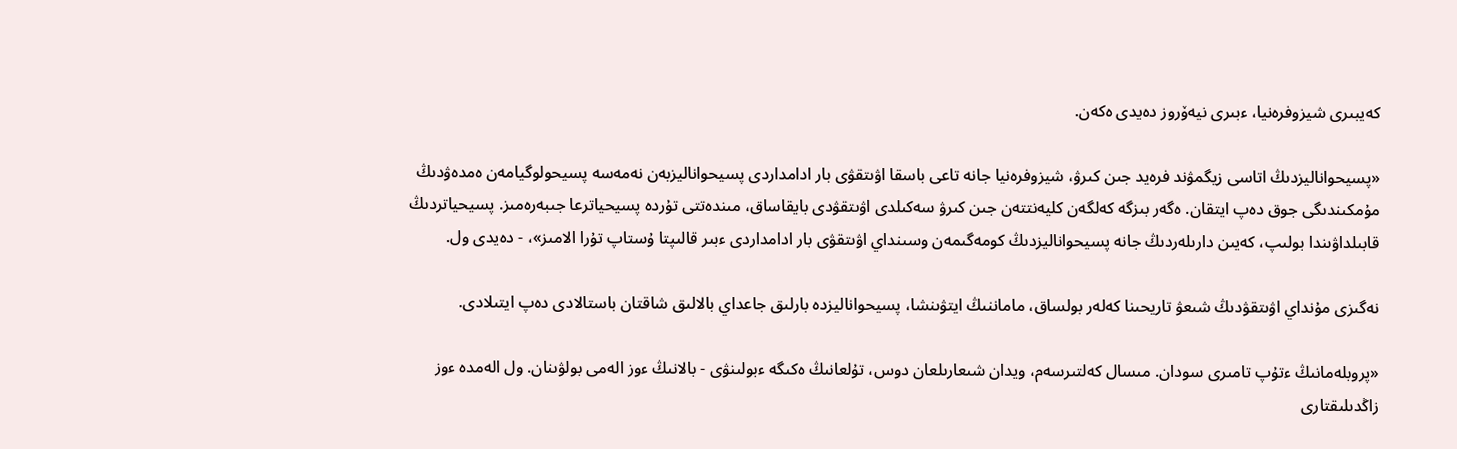كەيبىرى شيزوفرەنيا، ءبىرى نيەۆروز دەيدى ەكەن.

«پسيحواناليزدىڭ اتاسى زيگمۋند فرەيد جىن كىرۋ، شيزوفرەنيا جانە تاعى باسقا اۋىتقۋى بار ادامداردى پسيحواناليزبەن نەمەسە پسيحولوگيامەن ەمدەۋدىڭ مۇمكىندىگى جوق دەپ ايتقان. ەگەر بىزگە كەلگەن كليەنتتەن جىن كىرۋ سەكىلدى اۋىتقۋدى بايقاساق، مىندەتتى تۇردە پسيحياترعا جىبەرەمىز. پسيحياتردىڭ قابىلداۋىندا بولىپ، كەيىن دارىلەردىڭ جانە پسيحواناليزدىڭ كومەگىمەن وسىنداي اۋىتقۋى بار ادامداردى ءبىر قالىپتا ۇستاپ تۇرا الامىز»، - دەيدى ول.

نەگىزى مۇنداي اۋىتقۋدىڭ شىعۋ تاريحىنا كەلەر بولساق، ماماننىڭ ايتۋىنشا، پسيحواناليزدە بارلىق جاعداي بالالىق شاقتان باستالادى دەپ ايتىلادى.

«پروبلەمانىڭ ءتۇپ تامىرى سودان. مىسال كەلتىرسەم، ويدان شىعارىلعان دوس، تۇلعانىڭ ەكىگە ءبولىنۋى - بالانىڭ ءوز الەمى بولۋىنان. ول الەمدە ءوز زاڭدىلىقتارى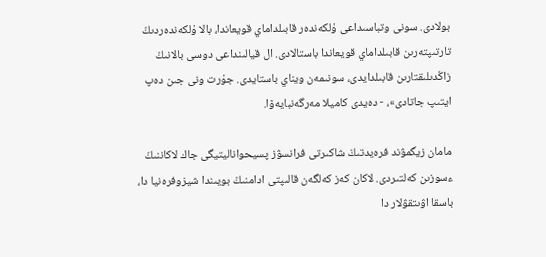بولادى. سونى وتباسىداعى ۇلكەندەر قابىلداماي قويعاندا، بالا ۇلكەندەردىڭ تارتىپتەرىن قابىلداماي قويعاندا باستالادى. ال قيالىنداعى دوسى بالانىڭ زاڭدىلىقتارىن قابىلدايدى، سونىمەن ويناي باستايدى. جۇرت ونى جىن دەپ ايتىپ جاتادى»، - دەيدى كاميلا مەرگەنبايەۆا.

مامان زيگمۋند فرەيدتىڭ شاكىرتى فرانسۋز پسيحواناليتيگى جاك لاكاننىڭ ءسوزىن كەلتىردى. لاكان كەز كەلگەن قالىپتى ادامنىڭ بويىندا شيزوفرەنيا دا، باسقا اۋىتقۋلار دا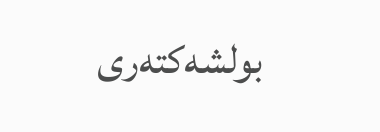بولشەكتەرى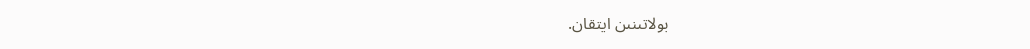بولاتىنىن ايتقان.